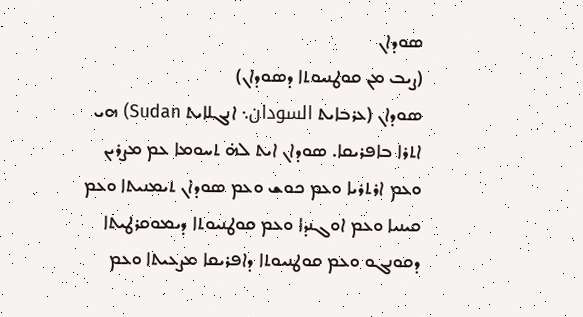ܣܘܕܐܢ
(ܨܝܒ ܡܢ ܩܘܛܢܝܘܬܐ ܕܣܘܕܐܢ)
ܣܘܕܐܢ (ܥܪܒܐܝܬ السودان܆ ܐܢܓܠܐܝܬ Sudan) ܗܝ ܐܬܪܐ ܒܐܦܪܝܩܐ. ܣܘܕܐܢ ܐܝܬ ܠܗ̇ ܬܚܘܡܐ ܥܡ ܡܨܪܝܢ ܘܥܡ ܐܪܬܪܝܐ ܘܥܡ ܟܘܫ ܘܥܡ ܣܘܕܐܢ ܬܝܡܢܝܬܐ ܘܥܡ ܩܝܢܝܐ ܘܥܡ ܐܘܓܢܕܐ ܘܥܡ ܩܘܛܢܝܘܬܐ ܕܝܡܘܩܪܛܝܬܐ ܕܩܘܢܓܘ ܘܥܡ ܩܘܛܢܝܘܬܐ ܕܐܦܪܝܩܐ ܡܨܥܝܬܐ ܘܥܡ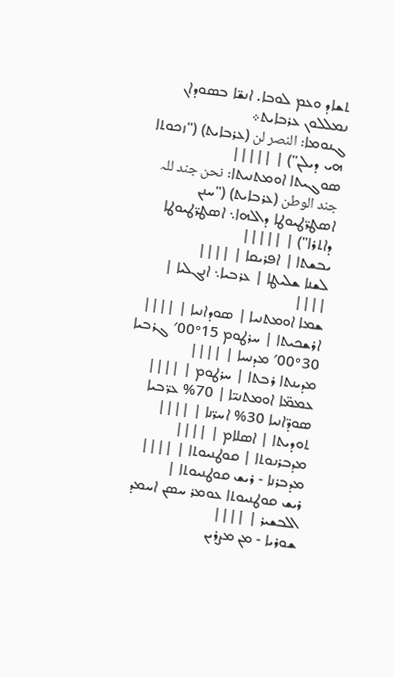ܬܫܐܕ ܘܥܡ ܠܘܒܐ. ܐܢܫ̈ܐ ܒܣܘܕܐܢ ܢܡܠܠܘܢ ܥܪܒܐܝܬ܀
ܓܢܘܡܐ: النصر لن (ܥܪܒܐܝܬ) ("ܙܟܘܬܐ ܗܝ ܕܝܠܢ") | |||||
ܣܘܓܝܬܐ ܐܘܡܬܢܝܬܐ: نحن جند للہ جند الوطن (ܥܪܒܐܝܬ) ("ܚܢܢ ܐܣܛܪ̈ܛܝܘܛܐ ܕܐܠܗܐ܆ ܐܣܛܪ̈ܛܝܘܛܐ ܕܐܬܪܐ") | |||||
ܝܒܫܬܐ | ܐܦܪܝܩܐ | ||||
ܠܫܢܐ ܫܠܝܛܐ | ܥܪܒܝܐ܆ ܐܢܓܠܝܐ | ||||
ܫܡܐ ܐܘܡܬܢܝܐ | ܣܘܕܐܢܝܐ | ||||
ܐܪܫܟܝܬܐ | ܚܪܛܘܡ 15°00′ ܓܪܒܝܐ 30°00′ ܡܕܢܚܐ | ||||
ܡܕܝܢܬܐ ܪܒܬܐ | ܚܪܛܘܡ | ||||
ܥܡܡ̈ܐ ܐܘܡܬܢܝ̈ܐ | 70% ܥܪ̈ܒܝܐ ܣܘܕ̈ܐܢܝܐ 30% ܐܚܪ̈ܢܐ | ||||
ܬܘܕܝܬܐ | ܐܣܠܐܡ | ||||
ܡܕܒܪܢܘܬܐ | ܩܘܛܢܝܘܬܐ | ||||
ܡܕܒܪܢܐ - ܪܝܫ ܩܘܛܢܝܘܬܐ |
ܪܝܫ ܩܘܛܢܝܘܬܐ ܥܘܡܪ ܚܣܢ ܐܚܡܕ ܐܠܒܫܝܪ | ||||
ܫܘܪܝܐ - ܡܢ ܡܨܪܝܢ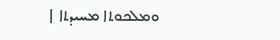ܘܡܠܟܘܬܐ ܡܚܝܕܬܐ |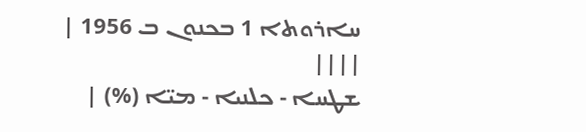ܚܐܪܘܬܐ 1 ܒܟܢܘܢ ܒ 1956 | ||||
ܫܛܚܐ - ܟܠܢܝܐ - ܡܝ̈ܐ (%) |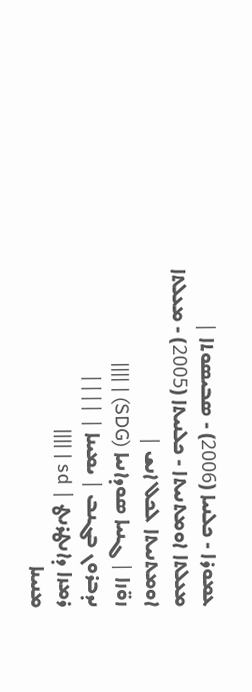ܥܡܘܪܐ - ܟܠܢܝܐ (2006) - ܣܒܝܣܘܬܐ |
ܡܥܠܬܐ ܐܘܡܬܢܝܬܐ - ܟܠܢܝܬܐ (2005) - ܡܥܠܬܐ ܐܘܡܬܢܝܬܐ ܠܟܠ ܐܢܫ |
ܙܘ̈ܙܐ | ܓܢܝܐ ܣܘܕܐܢܝܐ (SDG) | ||||
ܢܕܒܪܘܢ ܒܓܢܒ | ܝܡܝܢܐ | ||||
ܪܡܙܐ ܕܐܢܛܪܢܛ | sd | ||||
ܡܢܝܢܐ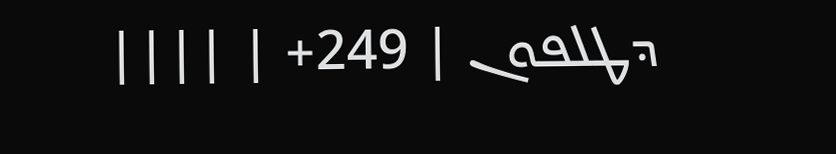ܕܛܠܦܘܢ | 249+ | ||||